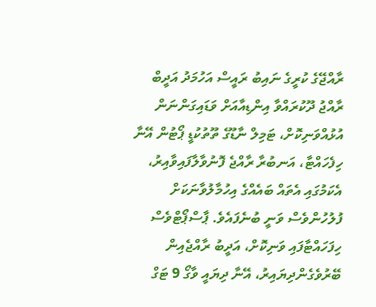ރާއްޖޭގެ ކުރީގެ ނައިބު ރައީސް އަހުމަދު އަދީބް ރާއްޖު ދޫކުރައްވާ އިންޑިއާއަށް ވަޑައިގަންނަން އުޅުއްވަނިކޮށް، ޓަމިލް ނާޑޫގެ ތޫތުކުޑީ ޕޯޓުން އޭނާ ހިފެހައްޓާ، އަނބުރާ ރާއްޖެ ފޮނުވާލާފައިވާއިރު، އެކަމުގައި އެތައް ބައެއްގެ އިހުމާލުވާނަކަށް ފުލުހުންވެސް ވަނީ ބުނެފައެވެ. ޕާސްޕޯޓްވެސް ހިފަހައްޓާފައި ވަނިކޮށް، އަދީބު ރާއްޖެއިން ބޭރުވެގެންދިޔައިރު، އޭނާ ދިޔައީ ވާގޯ 9 ޓަގް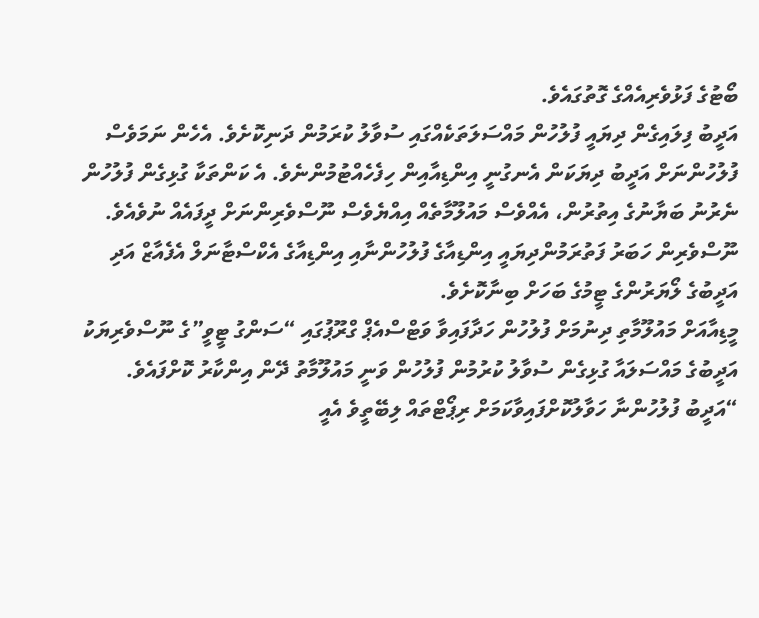ބޯޓުގެ ފަޅުވެރިއެއްގެ ގޮތުގައެވެ.
އަދީބު ފިލައިގެން ދިޔައީ ފުލުހުން މައްސަލަތަކެއްގައި ސުވާލު ކުރަމުން ދަނިކޮށެވެ. އެހެން ނަމަވެސް ފުލުހުންނަށް އަދީބު ދިޔަކަން އެނގުނީ އިންޑިއާއިން ހިފެހެއްޓުމުންނެވެ. އެ ކަންތަކާ ގުޅިގެން ފުލުހުން ނެރުނު ބަޔާނުގެ އިތުރުން، އެއްވެސް މައުލޫމާތެއް އިއްޔެވެސް ނޫސްވެރިންނަށް ދީފައެއް ނުވެއެވެ. ނޫސްވެރިން ހަބަރު ފަތުރަމުންދިޔައީ އިންޑިއާގެ ފުލުހުންނާއި އިންޑިއާގެ އެކްސްޓާނަލް އެފެއާޒް އަދި އަދީބުގެ ލޯޔަރުންގެ ޓީމުގެ ބަހަށް ބިނާކޮށެވެ.
މީޑިއާއަށް މައުލޫމާތި ދިނުމަށް ފުލުހުން ހަދާފައިވާ ވަޓްސްއެޕް ގްރޫޕުގައި “ސަންގު ޓީވީ”ގެ ނޫސްވެރިޔަކު އަދީބުގެ މައްސަލައާ ގުޅިގެން ސުވާލު ކުރުމުން ފުލުހުން ވަނީ މައުލޫމާތު ދޭން އިންކާރު ކޮށްފައެވެ.
“އަދީބު ފުލުހުންނާ ހަވާލުކޮށްފައިވާކަމަށް ރިޕޯޓްތައް ލިބޭތީވެ އެއީ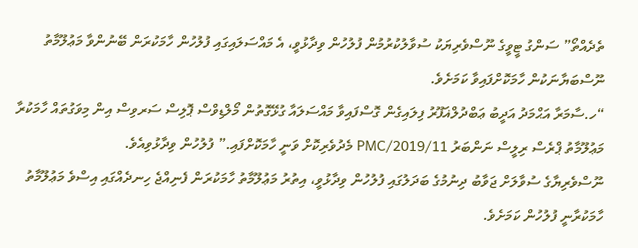ތެދެއްތޯ” ސަންގު ޓީވީގެ ނޫސްވެރިޔަކު ސުވާލުކުރުމުން ފުލުހުން ވިދާޅުވީ، އެ މައްސަލައިގައި ފުލުހުން ހާމަކުރަން ބޭނުންވާ މަޢުލޫމާތު ނޫސްބަޔާނަކުން ހާމަކޮށްފައިވާ ކަމަށެވެ.
“ހ.ސާމަރާ އަޙްމަދު އަދީބު ޢަބްދުލްޣަފޫރު ފިލައިގެން ގޮސްފައިވާ މައްސަލައާ ގުޅޭގޮތުން މޯލްޑިވްސް ޕޮލިސް ސަރވިސް އިން މިވަގުތައް ހާމަކުރާ މަޢުލޫމާތު ޕްރެސް ރިލީސް ނަންބަރު PMC/2019/11 މެދުވެރިކޮށް ވަނީ ހާމަކޮށްފައި.” ފުލުހުން ވިދާޅުވިއެވެ.
ނޫސްވެރިޔާގެ ސުވާލަށް ޖަވާބު ދިނުމުގެ ބަދަލުގައި ފުލުހުން ވިދާޅުވީ، އިތުރު މަޢުލޫމާތު ހާމަކުރަން ފެނިއްޖެ ހިނދެއްގައި އިސްވެ މަޢުލޫމާތު ހާމަކުރާނީ ފުލުހުން ކަމަށެވެ.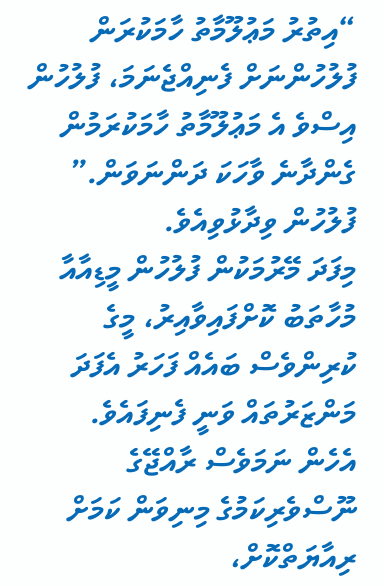“އިތުރު މަޢުލޫމާތު ހާމަކުރަން ފުލުހުންނަށް ފެނިއްޖެނަމަ، ފުލުހުން އިސްވެ އެ މަޢުލޫމާތު ހާމަކުރަމުން ގެންދާނެ ވާހަކަ ދަންނަވަން.” ފުލުހުން ވިދާޅުވިއެވެ.
މިފަދަ މޭރުމަކުން ފުލުހުން މީޑިއާއާ މުހާތަބު ކޮށްފައިވާއިރު، މީގެ ކުރިންވެސް ބައެއް ފަހަރު އެފަދަ މަންޒަރުތައް ވަނީ ފެނިފައެވެ. އެހެން ނަމަވެސް ރާއްޖޭގެ ނޫސްވެރިކަމުގެ މިނިވަން ކަމަށް ރިއާޔަތްކޮށް،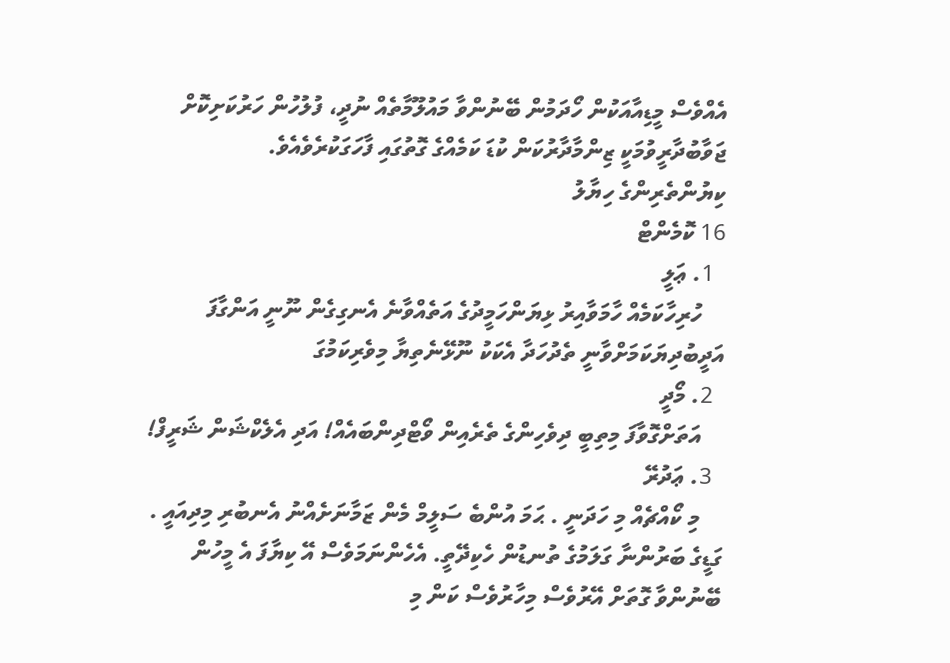އެއްވެސް މީޑިއާއަކުން ހޯދަމުން ބޭނުންވާ މައުލޫމާތެއް ނުދީ، ފުލުހުން ހަރުކަށިކޮށް ޖަވާބުދާރީވުމަކީ ޒިންމާދާރުކަން ކުޑަ ކަމެއްގެ ގޮތުގައި ފާހަގަކުރެވެއެވެ.
ކިޔުންތެރިންގެ ހިޔާލު
16 ކޮމެންޓް
  1. ޢަލީ
    ހުރިހާކަމެއް ހާމަވާއިރު ޅިޔަންހަމީދުގެ އަތެއްވާނެ އެނގިގެން ނޫނީ އަންގާފަ އަދީބުދިޔަކަމަށްވާނީ ތެދުހަދާ އެކަކު ނޫޅޭނެތިޔާ މިވެރިކަމުގަ
  2. މޯދީ
    އަތަށްގޮވާފަ މިތިބީ ދިވެހިންގެ ތެރެއިން ވޯޓްދިންބައެއް! އަދި އެލެކްޝަން ޝަރީފް!
  3. ޢަދުރޭ
    މި ކޯއްޗެއް މި ހަދަނީ . ޙަމަ އުންބެ ސަލީމް މެން ޒަމާނަށެއްނު އެނބުރި މިދިއައީ . ގަޑީގެ ބަރުންނާ ގަލަމުގެ ތުނޑުން ހެކިދޭތީ. އެހެންނަމަވެސް އޭ ކިޔާފަ އެ މީހުން ބޭނުންވާ ގޮތަށް އޭރުވެސް މިހާރުވެސް ކަން މި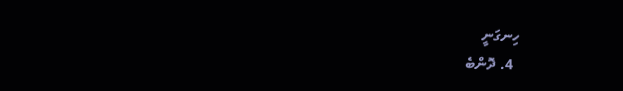ހިނގަނީ
  4. ދޮންބެ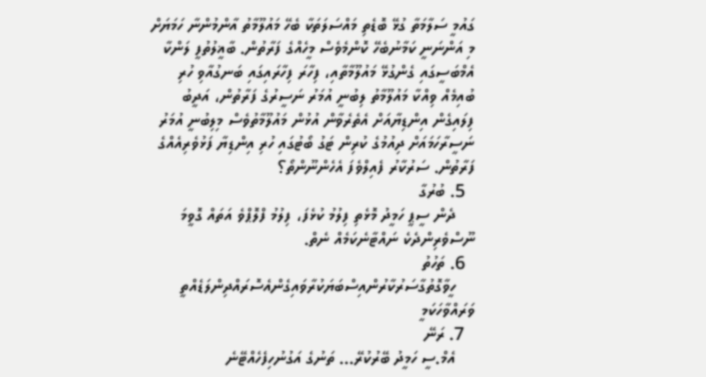ގައުމީ ސަލާމަތާ ގުޅޭ ބޮޑެތި މައްސަލަތަކާ ބެހޭ މައުލޫމާތު އާންމުންނާ ހަމަޔަށް މި އަންނަނީ ކަމާނުބެހޭ ކޮންމެވެސް މީހެއްގެ ފަރާތުން. ބާޣީލުތުފީ ލަންކާ އެމްބަސީގައި ގެންގުޅޭ މައުލޫމާތާއި، ފިހާރަ ފިހާރައިގައި ބަނގުއާވި ހުރި ބުއިމެއް ވިއްކާ މައުލޫމާތު ލިބުނީ އުމަރު ނަސީރުގެ ފަރާތުން، އަދީބު ފިލައިގެން އިންޑިޔާއަށް އެތެރެވާން އުޅުން މައުލޫމާތުވެސް މިލިބުނީ އުމަރު ނަސީރާހަމައަށް ދިއުމުގެ ކުރިން ޓަގު ބޯޓުގައި ހުރި އިންޑިޔާ ފަޅުވެރިއެއްގެ ފަރާތުން. ސަރުކާރު ފެއިލްވެފަ އެހެންނޫންތޯ؟
  5. ބުރުގާ
    ދެން ސީޕީ ހަމީދު މޮޅެތި ފިލުމު ކުޅެފަ، ފިލުމު ފްލޮޕްވެ އަތައް ގޮވީމަ ނޫސްވެރިންދެކެ ނައްޓާނެކަމެއް ނެތް.
  6. ތަހުތު
    ހީވާގޮތުގާސަރުކާރުންއިސްބަޔަކުރާވައިގެންއެސޮރައްދިންލަޑެއްތީ ވަރައްވާހަކަމީ
  7. ރަނޭ
    އެމް.ސީ ހަމީދު ބޭރުކުރޭ... ތަނުގެ އަގުނުހިފެހެއްޓޭނެ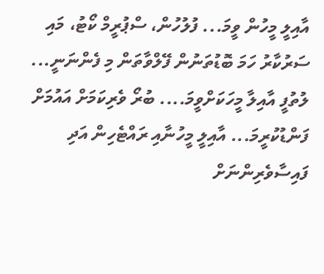އާއިލީ މީހުން ވީމަ... ފުލުހުން، ސްޕުރީމް ކޯޓު، މައި ސަރުކާރު ހަމަ ބޮޑުތަނުން ފޭލްވާތަން މި ފެންނަނީ... ލުތުފީ އާއިލާ މީހަކަށްވީމަ.... ބުރޯ ވެރިކަމަށް އައުމަށް ފަންޑުކުރީމަ... އާއިލީ މީހުނާއި ރައްޓެހިން އަދި ފައިސާވެރިންނަށް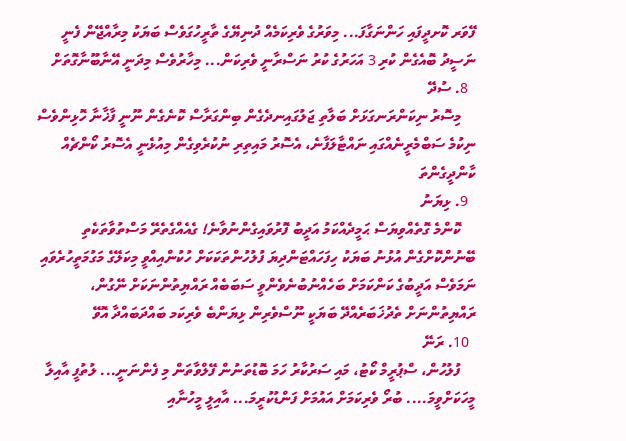ފޭވަރ ކޮށދީފައި ހަންނަގާފަ... މިވަރުގެ ވެރިކަމެއް ދުނިޔޭގެ ތާރީހުގަވެސް ބަޔަކު މިރާއްޖޭން ފެނީ ނަސީދު ބޮއެގެން ކުރި 3 އަހަރުގެ ކުރު ނަސްރާނީ ވެރިކަން... މިހާރުވެސް މިދަނީ އޭނާބޫނާގޮތަށް
  8. ސުދޭ
    މިސޮރު ނިކަންރަނގަޅަށް ބަލާތި ޖަލުގައިނދެގެން ބިންގަރާސް ކޮނެގެން ނޫނީ ފާޚާނާ ހޮޅިންވެސް ނިކުމެ ސަބްމެރީނެއްގައި ނައްޓާލަފާނެ، އެސޮރު މައިތިރި ނުކުރެވިގެން މިއުޅެނީ އެސޮރު ކޯންޗެއް ކާންދީގެންތަ
  9. ޅިޔަނު
    ކޮންމެ ގޮތެއްވިޔަސް ޙަމީދެއްކަމު އަދީބު ފޮރުވައިގެންނުވާނެ! ގެއެއްގެތެރޭ މަސްތުވާތަކެތި ބޭނުންކޮށްގެން އުޅުނު ބަޔަކު ހިފަހައްޓަންދިޔަ ފުލުހުންތަކަކަށް ހުކުންއިއްވީ މިކަލޭގެ މަގުމަތީހުރެވައި ނަމަވެސް އަދީބުގެ ކަންކަމަށް ބަހެއްނުބުނެވެންވީ ސަބަބެއް ރައްޔިތުންނަކަށް ނޭގުން، ރައްޔިތުންނަށް ތެދުޚަބަރެއްދޭ ބަޔަކީ ނޫސްވެރިން ޅިޔަންބެ ވެރިކަމ ބައްދަބައްދާ އޮވޭ
  10. ރަނޭ
    ފުލުހުން، ސްޕުރީމް ކޯޓު، މައި ސަރުކާރު ހަމަ ބޮޑުތަނުން ފޭލްވާތަން މި ފެންނަނީ... ލުތުފީ އާއިލާ މީހަކަށްވީމަ.... ބުރޯ ވެރިކަމަށް އައުމަށް ފަންޑުކުރީމަ... އާއިލީ މީހުނާއި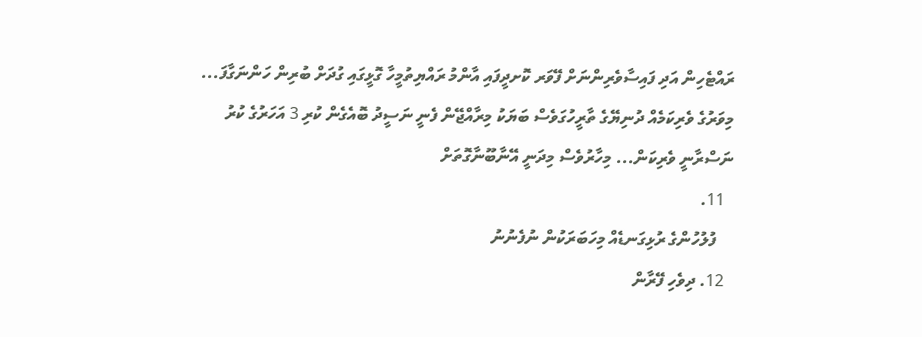ރައްޓެހިން އަދި ފައިސާވެރިންނަށް ފޭވަރ ކޮށދީފައި އާންމު ރައްޔިތުމީހާ ގޮޅީގައި ގުދަށް ބުރިން ހަންނަގާފަ... މިވަރުގެ ވެރިކަމެއް ދުނިޔޭގެ ތާރީހުގަވެސް ބަޔަކު މިރާއްޖޭން ފެނީ ނަސީދު ބޮއެގެން ކުރި 3 އަހަރުގެ ކުރު ނަސްރާނީ ވެރިކަން... މިހާރުވެސް މިދަނީ އޭނާބޫނާގޮތަށް
  11.
    ފުލުހުންގެ ރުޅިގަނޑެއް މިހަބަރަކުން ނުފެނުނު
  12. ދިވެހި ފޭރާން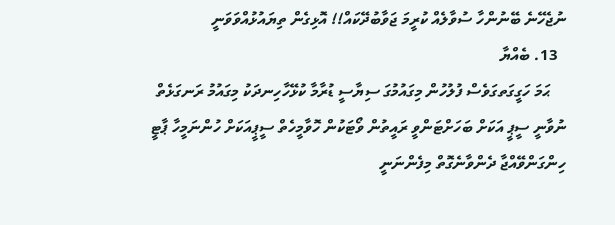ނުޖެހޭނެ ބޭނުންހާ ސުވާލެއް ކުރީމަ ޖަވާބުދޭކައް!! އޮޅިގެން ތިޔައުޅުއްވަވަނީ
  13. ބެއްޔާ
    ޙަމަ ހަގީގަތގަވެސް ފުލުހުން މިގައުމުގަ ސިޔާސީ ޑުރާމާ ކުޅޭހާހިނދަކު މިގައުމު ރަނގަޅެތް ނުވާނީ ސީޕީ އަކަށް ބަހަށްޓަންވީ ރައީތުން ވޯޓަކުން ހޮވާމީހެތް ސީޕީއަކަށް ހުންނަމީހާ ޕާޓީ ހިންގަންވޭއްޖާ ދެންވާނެގޮތް މިފެންނަނީ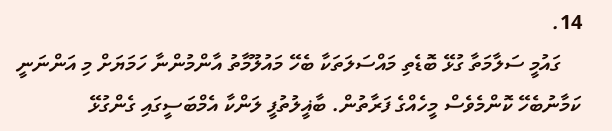14.
    ގައުމީ ސަލާމަތާ ގުޅޭ ބޮޑެތި މައްސަލަތަކާ ބެހޭ މައުލޫމާތު އާންމުންނާ ހަމަޔަށް މި އަންނަނީ ކަމާނުބެހޭ ކޮންމެވެސް މީހެއްގެ ފަރާތުން. ބާޣީލުތުފީ ލަންކާ އެމްބަސީގައި ގެންގުޅޭ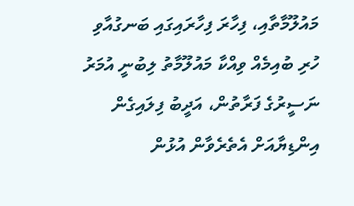މައުލޫމާތާއި، ފިހާރަ ފިހާރައިގައި ބަނގުއާވި ހުރި ބުއިމެއް ވިއްކާ މައުލޫމާތު ލިބުނީ އުމަރު ނަސީރުގެ ފަރާތުން، އަދީބު ފިލައިގެން އިންޑިޔާއަށް އެތެރެވާން އުޅުން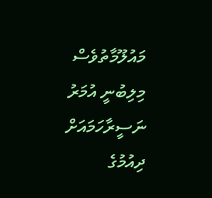މައުލޫމާތުވެސް މިލިބުނީ އުމަރު ނަސީރާހަމައަށް ދިއުމުގެ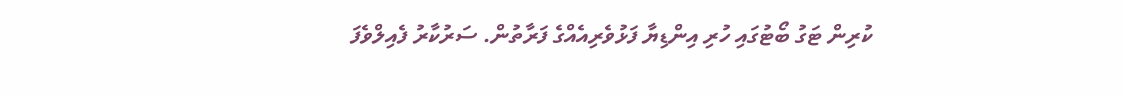ކުރިން ޓަގު ބޯޓުގައި ހުރި އިންޑިޔާ ފަޅުވެރިއެއްގެ ފަރާތުން. ސަރުކާރު ފެއިލްވެފަ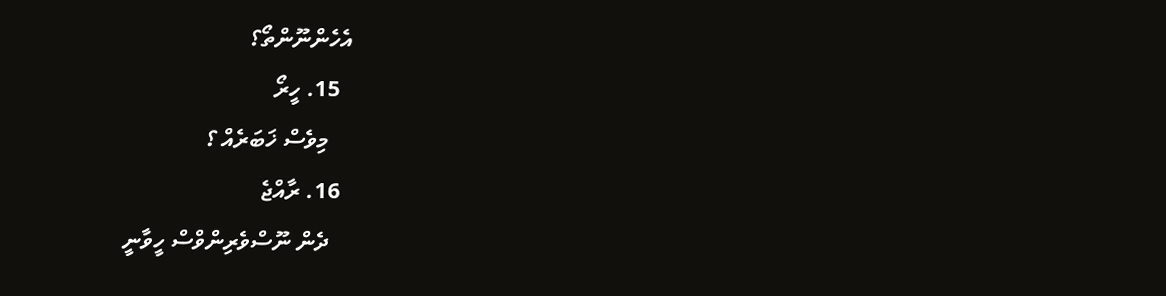އެހެންނޫންތޯ؟
  15. ހީރޯ
    މިވެސް ޚަބަރެއް ؟
  16. ރާއްޖެ
    ދެން ނޫސްވެރިންވްސް ހީވާނީ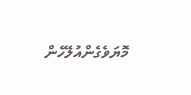މޮޔަވެގެންއުލޭހެން